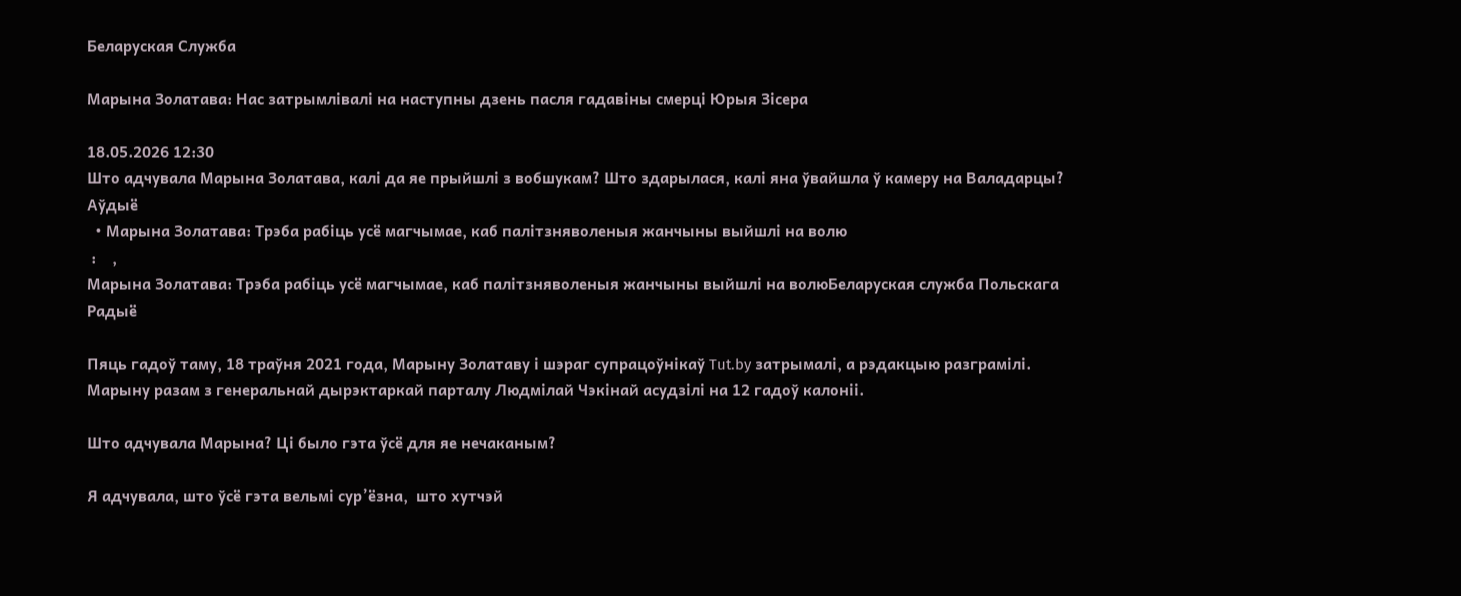Беларуская Служба

Марына Золатава: Нас затрымлівалі на наступны дзень пасля гадавіны смерці Юрыя Зісера

18.05.2026 12:30
Што адчувала Марына Золатава, калі да яе прыйшлі з вобшукам? Што здарылася, калі яна ўвайшла ў камеру на Валадарцы?
Аўдыё
  • Марына Золатава: Трэба рабіць усё магчымае, каб палітзняволеныя жанчыны выйшлі на волю
 :    ,
Марына Золатава: Трэба рабіць усё магчымае, каб палітзняволеныя жанчыны выйшлі на волюБеларуская служба Польскага Радыё

Пяць гадоў таму, 18 траўня 2021 года, Марыну Золатаву і шэраг супрацоўнікаў Tut.by затрымалі, а рэдакцыю разграмілі. Марыну разам з генеральнай дырэктаркай парталу Людмілай Чэкінай асудзілі на 12 гадоў калоніі.

Што адчувала Марына? Ці было гэта ўсё для яе нечаканым?

Я адчувала, што ўсё гэта вельмі сур’ёзна,  што хутчэй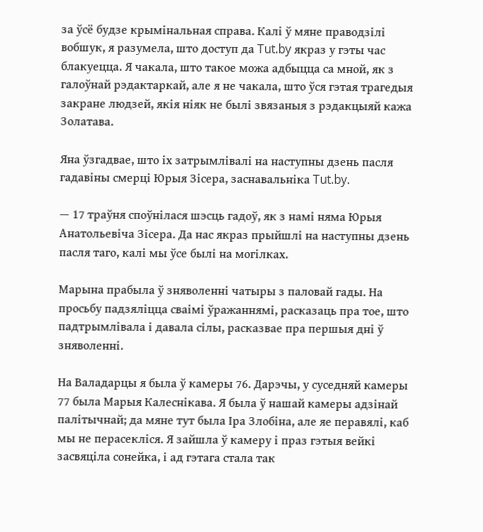за ўсё будзе крымінальная справа. Калі ў мяне праводзілі вобшук, я разумела, што доступ да Tut.by якраз у гэты час блакуецца. Я чакала, што такое можа адбыцца са мной, як з галоўнай рэдактаркай, але я не чакала, што ўся гэтая трагедыя закране людзей, якія ніяк не былі звязаныя з рэдакцыяй кажа Золатава.

Яна ўзгадвае, што іх затрымлівалі на наступны дзень пасля гадавіны смерці Юрыя Зісера, заснавальніка Tut.by.

— 17 траўня споўнілася шэсць гадоў, як з намі няма Юрыя Анатольевіча Зісера. Да нас якраз прыйшлі на наступны дзень пасля таго, калі мы ўсе былі на могілках.

Марына прабыла ў зняволенні чатыры з паловай гады. На просьбу падзяліцца сваімі ўражаннямі, расказаць пра тое, што падтрымлівала і давала сілы, расказвае пра першыя дні ў зняволенні.

На Валадарцы я была ў камеры 76. Дарэчы, у суседняй камеры 77 была Марыя Калеснікава. Я была ў нашай камеры адзінай палітычнай; да мяне тут была Іра Злобіна, але яе перавялі, каб мы не перасекліся. Я зайшла ў камеру і праз гэтыя вейкі засвяціла сонейка, і ад гэтага стала так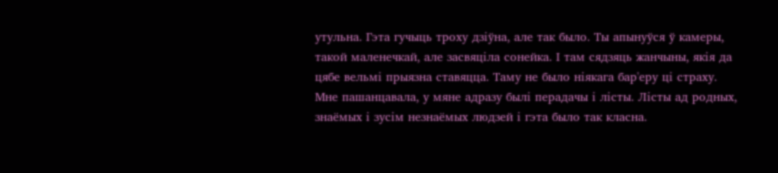утульна. Гэта гучыць троху дзіўна, але так было. Ты апынуўся ў камеры, такой маленечкай, але засвяціла сонейка. І там сядзяць жанчыны, якія да цябе вельмі прыязна ставяцца. Таму не было ніякага бар'еру ці страху. Мне пашанцавала, у мяне адразу былі перадачы і лісты. Лісты ад родных, знаёмых і зусім незнаёмых людзей і гэта было так класна.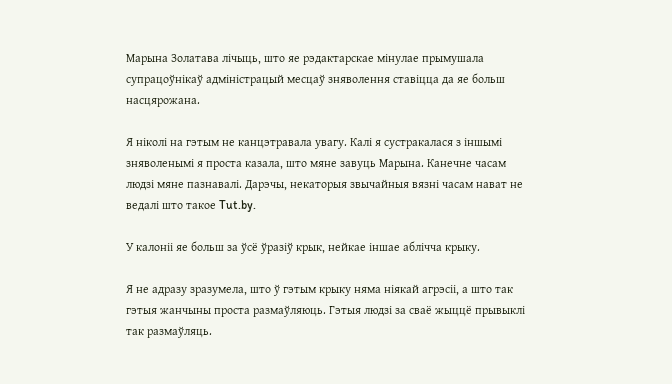Марына Золатава лічыць, што яе рэдактарскае мінулае прымушала супрацоўнікаў адміністрацый месцаў зняволення ставіцца да яе больш насцярожана.

Я ніколі на гэтым не канцэтравала увагу. Калі я сустракалася з іншымі зняволенымі я проста казала, што мяне завуць Марына. Канечне часам людзі мяне пазнавалі. Дарэчы, некаторыя звычайныя вязні часам нават не ведалі што такое Tut.by.

У калоніі яе больш за ўсё ўразіў крык, нейкае іншае аблічча крыку.

Я не адразу зразумела, што ў гэтым крыку няма ніякай агрэсіі, а што так гэтыя жанчыны проста размаўляюць. Гэтыя людзі за сваё жыццё прывыклі так размаўляць.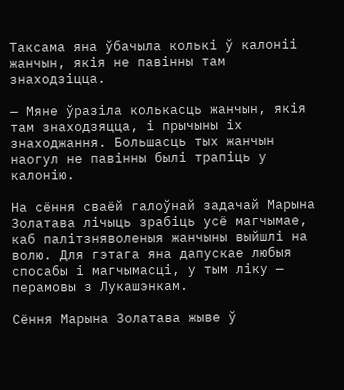Таксама яна ўбачыла колькі ў калоніі жанчын, якія не павінны там знаходзіцца.

— Мяне ўразіла колькасць жанчын, якія там знаходзяцца, і прычыны іх знаходжання. Большасць тых жанчын наогул не павінны былі трапіць у калонію.

На сёння сваёй галоўнай задачай Марына Золатава лічыць зрабіць усё магчымае, каб палітзняволеныя жанчыны выйшлі на волю. Для гэтага яна дапускае любыя спосабы і магчымасці, у тым ліку — перамовы з Лукашэнкам.

Сёння Марына Золатава жыве ў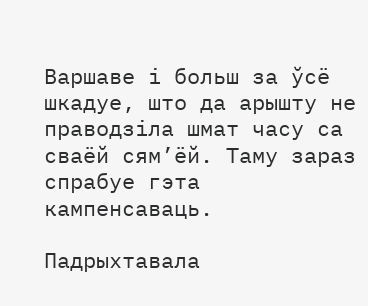Варшаве і больш за ўсё шкадуе, што да арышту не праводзіла шмат часу са сваёй сям’ёй. Таму зараз спрабуе гэта кампенсаваць.

Падрыхтавала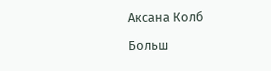Аксана Колб

Больш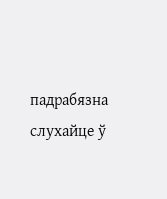падрабязна слухайце ў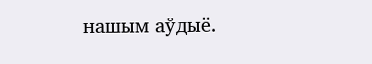нашым аўдыё.